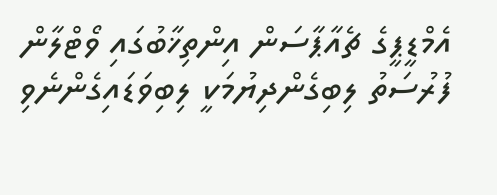އެމްޑީޕީގެ ޗެއާޕާސަން އިންތިޚާބުގައި ވޯޓްލާން ފުރުސަތު ލިބިގެންދިޔުމަކީ ލިބިވަޑައިގެންނެވި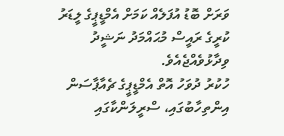ވަރަށް ބޮޑު އުފަލެއް ކަމަށް އެމްޑީޕީގެ ލީޑަރު ކުރީގެ ރައީސް މުޙައްމަދު ނަޝީދު ވިދާޅުވެއްޖެއެވެ.
ހުކުރު ދުވަހު އޮތް އެމްޑީޕީގެ ޗެއާޕާސަން އިންތިހާބުގައި، ސްރީލަންކާގައި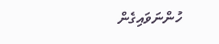ހުންނަވައިގެން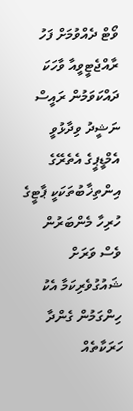ވޯޓް ދެއްވުމަށް ފަހު ރާއްޖެޓީވީއާ ވާހަކަ ދައްކަވަމުން ރައީސް ނަޝީދު ވިދާޅުވީ އެމްޑީޕީގެ އެތެރޭގެ އިންތިޚާބުތަކަކީ ޕާޓީގެ ހުރިހާ މެންބަރުން ވެސް ވަރަށް ޝައުގުވެރިކަމާ އެކު ހިންގަމުން ގެންދާ ހަރަކާތެއް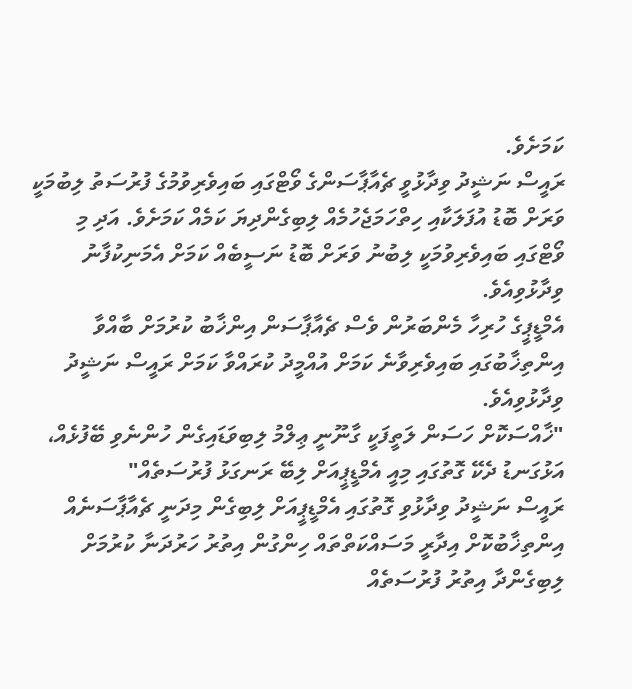ކަމަށެވެ.
ރައީސް ނަޝީދު ވިދާޅުވީ ޗެއާޕާސަންގެ ވޯޓްގައި ބައިވެރިވުމުގެ ފުރުސަތު ލިބުމަކީ ވަރަށް ބޮޑު އުފަލަކާއި ހިތްހަމަޖެހުމެއް ލިބިގެންދިޔަ ކަމެއް ކަމަށެވެ. އަދި މި ވޯޓްގައި ބައިވެރިވުމަކީ ލިބުނު ވަރަށް ބޮޑު ނަސީބެއް ކަމަށް އެމަނިކުފާނު ވިދާޅުވިއެވެ.
އެމްޑީޕީގެ ހުރިހާ މެންބަރުން ވެސް ޗެއާޕާސަން އިންޚާބު ކުރުމަށް ބާއްވާ އިންތިޚާބުގައި ބައިވެރިވާނެ ކަމަށް އުއްމީދު ކުރައްވާ ކަމަށް ރައީސް ނަޝީދު ވިދާޅުވިއެވެ.
"ޚާއްސަކޮށް ހަސަން ލަތީފަކީ ގާނޫނީ ޢިލްމު ލިބިވަޑައިގެން ހުންނެވި ބޭފުޅެއް، އަޅުގަނޑު ދެކޭ ގޮތުގައި މިއީ އެމްޑީޕީއަށް ލިބޭ ރަނގަޅު ފުރުސަތެއް"
ރައީސް ނަޝީދު ވިދާޅުވި ގޮތުގައި އެމްޑީޕީއަށް ލިބިގެން މިދަނީ ޗެއާޕާސަނެއް އިންތިޚާބުކޮށް އިދާރީ މަސައްކަތްތައް ހިންގުން އިތުރު ހަރުދަނާ ކުރުމަށް ލިބިގެންދާ އިތުރު ފުރުސަތެއް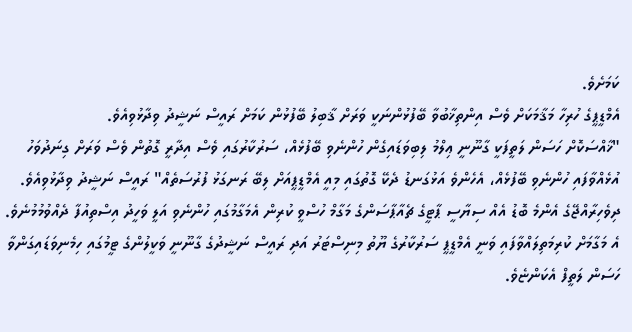ކަމަށެވެ.
އެމްޑީޕީގެ ހުރިހާ މަޤާމަކަށް ވެސް އިންތިޚާބުވާ ބޭފުޅުންނަކީ ވަރަށް ޤާބިލު ބޭފުޅުން ކަމަށް ރައީސް ނަޝީދު ވިދާޅުވިއެވެ.
"ޚާއްސަކޮށް ހަސަން ލަތީފަކީ ގާނޫނީ ޢިލްމު ލިބިވަޑައިގެން ހުންނެވި ބޭފުޅެއް، ސަރުކާރުގައި ވެސް އިދާރީ ގޮތުން ވެސް ވަރަށް ގިނަދުވަހު އުޅެއްވާފައި ހުންނެވި ބޭފުޅެއް، އެހެންވެ އަޅުގަނޑު ދެކޭ ގޮތުގައި މިއީ އެމްޑީޕީއަށް ލިބޭ ރަނގަޅު ފުރުސަތެއް" ރައީސް ނަޝީދު ވިދާޅުވިއެވެ.
ދިވެހިރާއްޖޭގެ އެންމެ ބޮޑު އެއް ސިޔާސީ ޕާޓީގެ ޗެއާޕާސަންގެ މަގާމް ހުސްވީ ކުރިން އެމަގާމުގައި ހުންނެވި އަލީ ވަހީދު އިސްތިއުފާ ދެއްވުމުމުނެވެ. އެ މަގާމަށް ކުރިމަތިލައްވާފައި ވަނީ އެމްޑީޕީ ސަރުކާރުގެ ޔޫތު މިނިސްޓަރު އަދި ރައީސް ނަޝީދުގެ ގާނޫނީ ވަކީލުންގެ ޓީމުގައި ހިމެނިވަޑައިގަންވާ ހަސަން ލަތީފް އެކަންޏެވެ.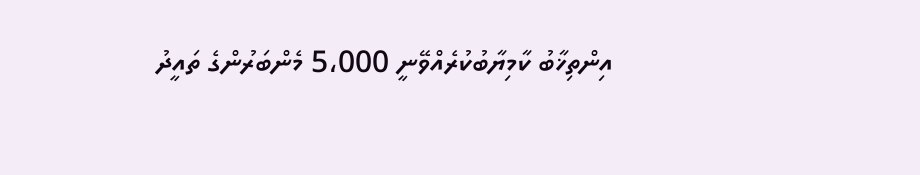އިންތިޚާބު ކާމިޔާބުކުރެއްވޭނީ 5،000 މެންބަރުންގެ ތައީދު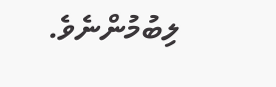ލިބުމުންނެވެ.